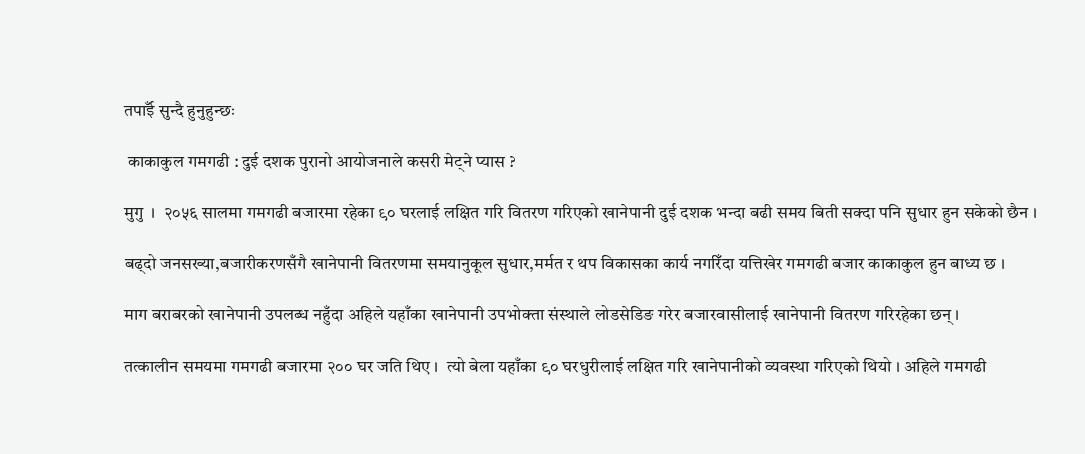तपाईँ सुन्दै हुनुहुन्छः

 काकाकुल गमगढी : दुई दशक पुरानो आयोजनाले कसरी मेट्ने प्यास ?

मुगु  ।  २०५६ सालमा गमगढी बजारमा रहेका ९० घरलाई लक्षित गरि वितरण गरिएको खानेपानी दुई दशक भन्दा बढी समय बिती सक्दा पनि सुधार हुन सकेको छैन ।

बढ्दो जनसख्या,बजारीकरणसँगै खानेपानी वितरणमा समयानुकूल सुधार,मर्मत र थप विकासका कार्य नगरिँदा यत्तिखेर गमगढी बजार काकाकुल हुन बाध्य छ ।

माग बराबरको खानेपानी उपलब्ध नहुँदा अहिले यहाँका खानेपानी उपभोक्ता संस्थाले लोडसेडिङ गरेर बजारवासीलाई खानेपानी वितरण गरिरहेका छन् ।

तत्कालीन समयमा गमगढी बजारमा २०० घर जति थिए ।  त्यो बेला यहाँका ९० घरधुरीलाई लक्षित गरि खानेपानीको व्यवस्था गरिएको थियो । अहिले गमगढी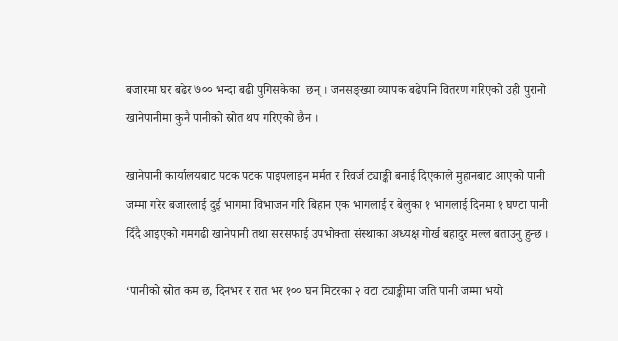बजारमा घर बढेर ७०० भन्दा बढी पुगिसकेका  छन् । जनसङ्ख्या व्यापक बढेपनि वितरण गरिएको उही पुरानो खानेपानीमा कुनै पानीको स्रोत थप गरिएको छैन ।

खानेपानी कार्यालयबाट पटक पटक पाइपलाइन मर्मत र रिवर्ज ट्याङ्की बनाई दिएकाले मुहानबाट आएको पानी जम्मा गरेर बजारलाई दुई भागमा विभाजन गरि बिहान एक भागलाई र बेलुका १ भागलाई दिनमा १ घण्टा पानी दिँदै आइएको गमगढी खानेपानी तथा सरसफाई उपभोक्ता संस्थाका अध्यक्ष गोर्ख बहादुर मल्ल बताउनु हुन्छ ।

‘पानीको स्रोत कम छ, दिनभर र रात भर १०० घन मिटरका २ वटा ट्याङ्कीमा जति पानी जम्मा भयो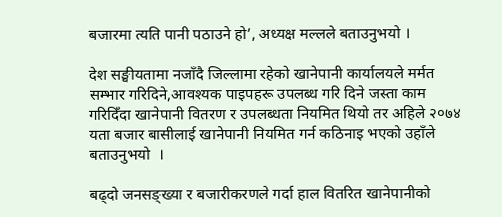बजारमा त्यति पानी पठाउने हो’, अध्यक्ष मल्लले बताउनुभयो ।

देश सङ्घीयतामा नजाँदै जिल्लामा रहेको खानेपानी कार्यालयले मर्मत सम्भार गरिदिने,आवश्यक पाइपहरू उपलब्ध गरि दिने जस्ता काम गरिदिँदा खानेपानी वितरण र उपलब्धता नियमित थियो तर अहिले २०७४ यता बजार बासीलाई खानेपानी नियमित गर्न कठिनाइ भएको उहाँले बताउनुभयो  ।

बढ्दो जनसङ्ख्या र बजारीकरणले गर्दा हाल वितरित खानेपानीको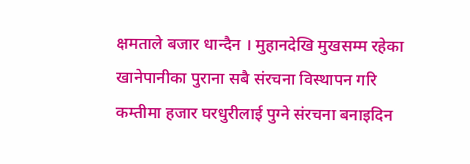क्षमताले बजार धान्दैन । मुहानदेखि मुखसम्म रहेका खानेपानीका पुराना सबै संरचना विस्थापन गरि कम्तीमा हजार घरधुरीलाई पुग्ने संरचना बनाइदिन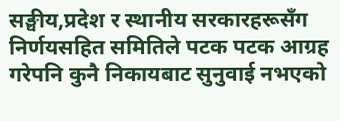सङ्घीय,प्रदेश र स्थानीय सरकारहरूसँग निर्णयसहित समितिले पटक पटक आग्रह गरेपनि कुनै निकायबाट सुनुवाई नभएको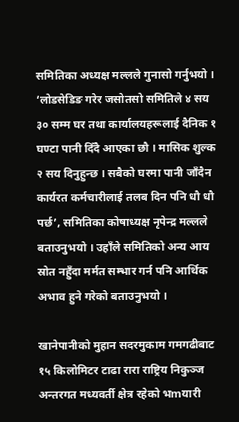समितिका अध्यक्ष मल्लले गुनासो गर्नुभयो । ‘लोडसेडिङ गरेर जसोतसो समितिले ४ सय ३० सम्म घर तथा कार्यालयहरूलाई दैनिक १ घण्टा पानी दिँदै आएका छौ । मासिक शुल्क २ सय दिनुहुन्छ । सबैको घरमा पानी जाँदैन कार्यरत कर्मचारीलाई तलब दिन पनि धौ धौ पर्छ’, समितिका कोषाध्यक्ष नृपेन्द्र मल्लले बताउनुभयो । उहाँले समितिको अन्य आय स्रोत नहुँदा मर्मत सम्भार गर्न पनि आर्थिक अभाव हुने गरेको बताउनुभयो ।

खानेपानीको मुहान सदरमुकाम गमगढीबाट १५ किलोमिटर टाढा रारा राष्ट्रिय निकुञ्ज अन्तरगत मध्यवर्ती क्षेत्र रहेको भmयारी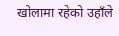खोलामा रहेको उहाँले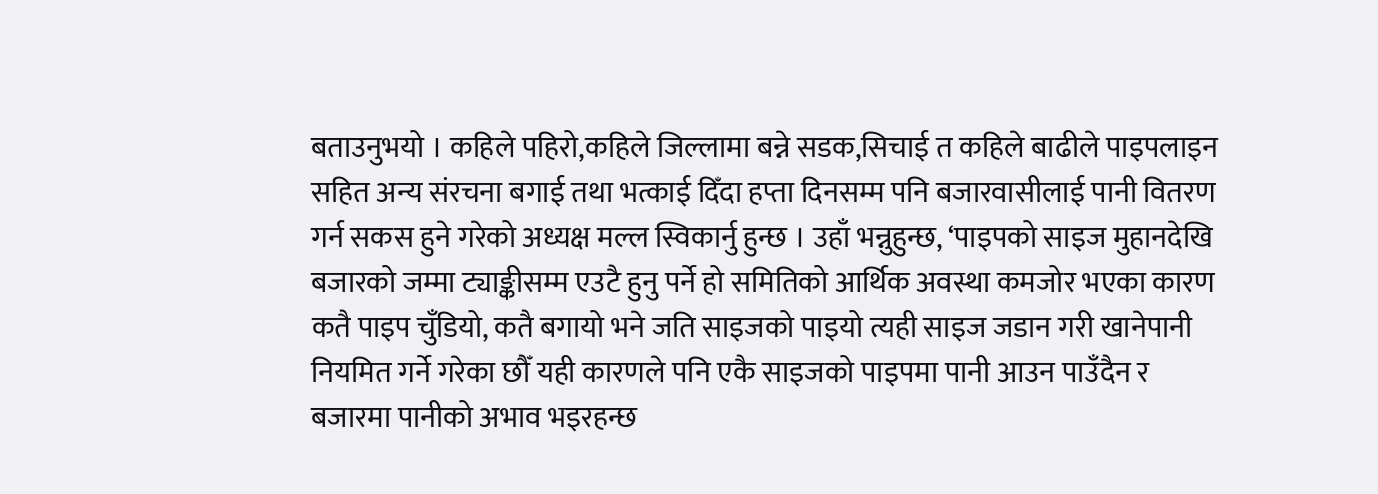बताउनुभयो । कहिले पहिरो,कहिले जिल्लामा बन्ने सडक,सिचाई त कहिले बाढीले पाइपलाइन सहित अन्य संरचना बगाई तथा भत्काई दिँदा हप्ता दिनसम्म पनि बजारवासीलाई पानी वितरण गर्न सकस हुने गरेको अध्यक्ष मल्ल स्विकार्नु हुन्छ । उहाँ भन्नुहुन्छ, ‘पाइपको साइज मुहानदेखि बजारको जम्मा ट्याङ्कीसम्म एउटै हुनु पर्ने हो समितिको आर्थिक अवस्था कमजोर भएका कारण कतै पाइप चुँडियो, कतै बगायो भने जति साइजको पाइयो त्यही साइज जडान गरी खानेपानी नियमित गर्ने गरेका छौँ यही कारणले पनि एकै साइजको पाइपमा पानी आउन पाउँदैन र बजारमा पानीको अभाव भइरहन्छ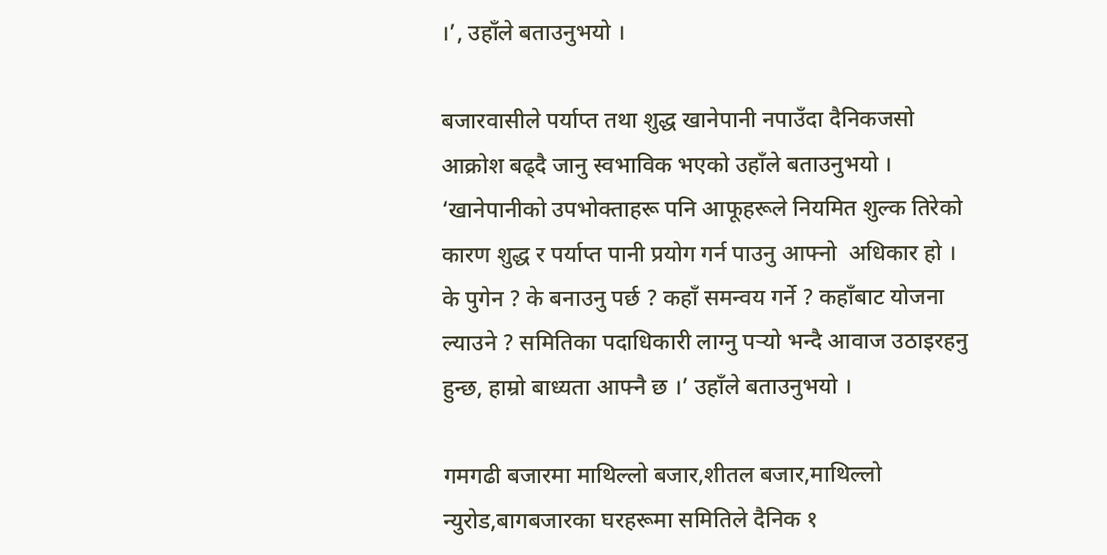।’, उहाँले बताउनुभयो ।

बजारवासीले पर्याप्त तथा शुद्ध खानेपानी नपाउँदा दैनिकजसो आक्रोश बढ्दै जानु स्वभाविक भएको उहाँले बताउनुभयो । ‘खानेपानीको उपभोक्ताहरू पनि आफूहरूले नियमित शुल्क तिरेको कारण शुद्ध र पर्याप्त पानी प्रयोग गर्न पाउनु आफ्नो  अधिकार हो । के पुगेन ? के बनाउनु पर्छ ? कहाँ समन्वय गर्ने ? कहाँबाट योजना ल्याउने ? समितिका पदाधिकारी लाग्नु पर्‍यो भन्दै आवाज उठाइरहनु हुन्छ, हाम्रो बाध्यता आफ्नै छ ।’ उहाँले बताउनुभयो ।

गमगढी बजारमा माथिल्लो बजार,शीतल बजार,माथिल्लो न्युरोड,बागबजारका घरहरूमा समितिले दैनिक १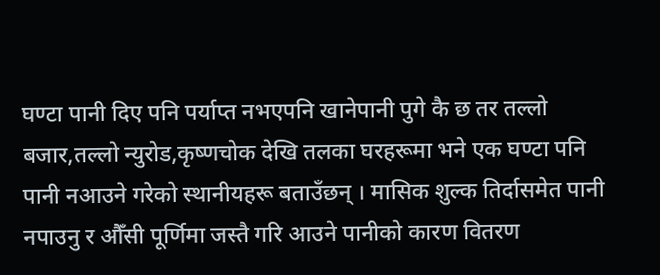घण्टा पानी दिए पनि पर्याप्त नभएपनि खानेपानी पुगे कै छ तर तल्लो बजार,तल्लो न्युरोड,कृष्णचोक देखि तलका घरहरूमा भने एक घण्टा पनि पानी नआउने गरेको स्थानीयहरू बताउँछन् । मासिक शुल्क तिर्दासमेत पानी नपाउनु र औँसी पूर्णिमा जस्तै गरि आउने पानीको कारण वितरण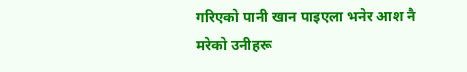गरिएको पानी खान पाइएला भनेर आश नै मरेको उनीहरू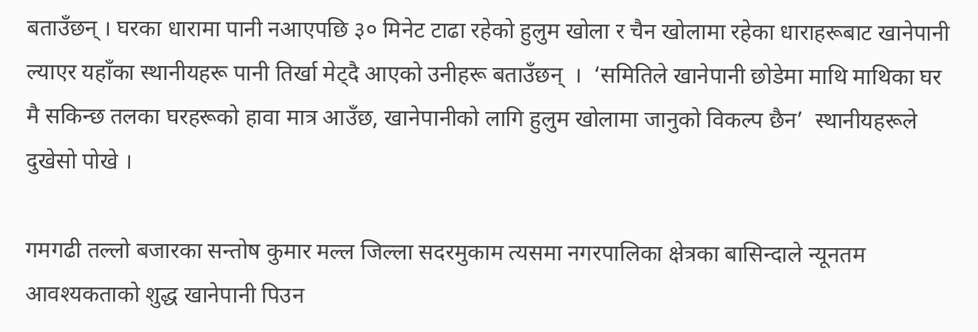बताउँछन् । घरका धारामा पानी नआएपछि ३० मिनेट टाढा रहेको हुलुम खोला र चैन खोलामा रहेका धाराहरूबाट खानेपानी ल्याएर यहाँका स्थानीयहरू पानी तिर्खा मेट्दै आएको उनीहरू बताउँछन्  ।  ‘समितिले खानेपानी छोडेमा माथि माथिका घर मै सकिन्छ तलका घरहरूको हावा मात्र आउँछ, खानेपानीको लागि हुलुम खोलामा जानुको विकल्प छैन’  स्थानीयहरूले दुखेसो पोखे ।

गमगढी तल्लो बजारका सन्तोष कुमार मल्ल जिल्ला सदरमुकाम त्यसमा नगरपालिका क्षेत्रका बासिन्दाले न्यूनतम आवश्यकताको शुद्ध खानेपानी पिउन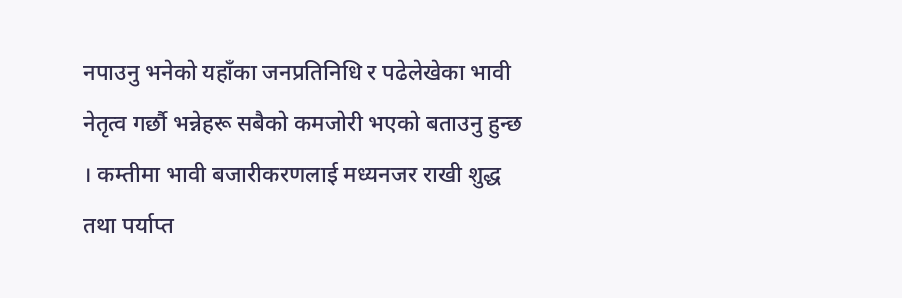नपाउनु भनेको यहाँका जनप्रतिनिधि र पढेलेखेका भावी नेतृत्व गर्छौ भन्नेहरू सबैको कमजोरी भएको बताउनु हुन्छ । कम्तीमा भावी बजारीकरणलाई मध्यनजर राखी शुद्ध तथा पर्याप्त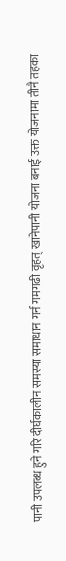पानी उपलब्ध हुने गरि दीर्घकालीन समस्या समाधान गर्न गमगढी वृहत् खानेपानी योजना बनाई उक्त योजनामा तीनै तहका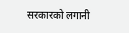सरकारको लगानी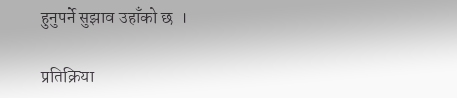हुनुपर्ने सुझाव उहाँको छ  ।

प्रतिक्रिया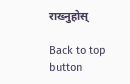राख्नुहोस्

Back to top button